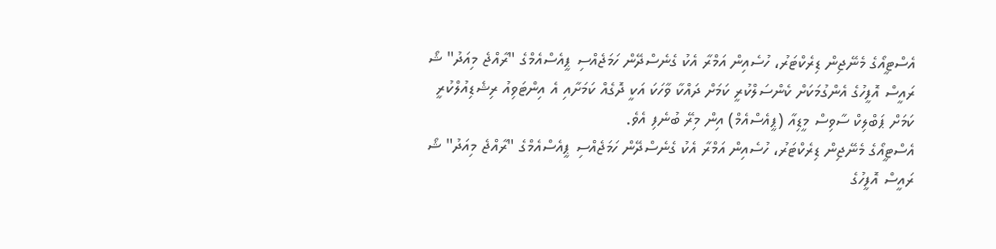އެސްޓީއޯގެ މެނޭޖިން ޑިރެކްޓަރު، ހުސެއިން އަމްރާ އެކު ގެނެސްދޭން ހަމަޖެއްސި ޕީއެސްއެމްގެ "ރާއްޖެ މިއަދު" ޝޯ ރައީސް އޮފީހުގެ އެންގުމަކަށް ކެންސަލްކުރީ ކަމަށް ދައްކާ ވާހަކަ އަކީ ދޮގެއް ކަމަށާއި އެ އިންޓަވިއު ރިޝެޑިއުލްކުރީ ކަމަށް ޕަބްލިކް ސާވިސް މީޑިއާ (ޕީއެސްއެމް) އިން މިރޭ ބުނެފި އެވެ.
އެސްޓީއޯގެ މެނޭޖިން ޑިރެކްޓަރު، ހުސެއިން އަމްރާ އެކު ގެނެސްދޭން ހަމަޖެއްސި ޕީއެސްއެމްގެ "ރާއްޖެ މިއަދު" ޝޯ ރައީސް އޮފީހުގެ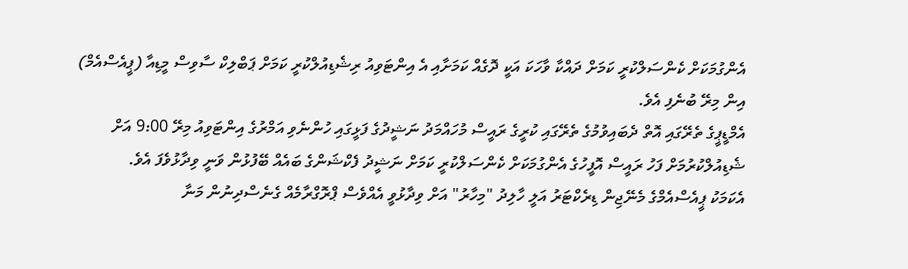އެންގުމަކަށް ކެންސަލްކުރީ ކަމަށް ދައްކާ ވާހަކަ އަކީ ދޮގެއް ކަމަށާއި އެ އިންޓަވިއު ރިޝެޑިއުލްކުރީ ކަމަށް ޕަބްލިކް ސާވިސް މީޑިއާ (ޕީއެސްއެމް) އިން މިރޭ ބުނެފި އެވެ.
އެމްޑީޕީގެ ތެރޭގައި އޮތް ދެބައިވުމުގެ ތެރޭގައި ކުރީގެ ރައީސް މުހައްމަދު ނަޝީދުގެ ފަޅީގައި ހުންނެވި އަމްރުގެ އިންޓަވިއު މިރޭ 9:00 އަށް ޝެޑިއުލްކުރުމަށް ފަހު ރައީސް އޮފީހުގެ އެންގުމަކަށް ކެންސަލްކުރީ ކަމަށް ނަޝީދު ފެކްޝަންގެ ބައެއް ބޭފުޅުން ވަނީ ވިދާޅުވެފަ އެވެ.
އެކަމަކު ޕީއެސްއެމްގެ މެނޭޖިން ޑިރެކްޓަރު އަލީ ހާލިދު "މިހާރު" އަށް ވިދާޅުވީ އެއްވެސް ޕްރޮގްރާމެއް ގެނެސްދިނުން މަނާ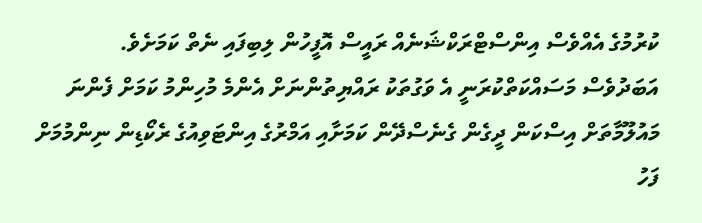ކުރުމުގެ އެއްވެސް އިންސްޓްރަކްޝަނެއް ރައީސް އޮފީހުން ލިބިފައި ނެތް ކަމަށެވެ.
އަބަދުވެސް މަސައްކަތްކުރަނީ އެ ވަގުތަކު ރައްޔިތުންނަށް އެންމެ މުހިންމު ކަމަށް ފެންނަ މައުލޫމާތަށް އިސްކަން ދީގެން ގެނެސްދޭން ކަމަށާއި އަމްރުގެ އިންޓަވިއުގެ ރެކޯޑިން ނިންމުމަށް ފަހު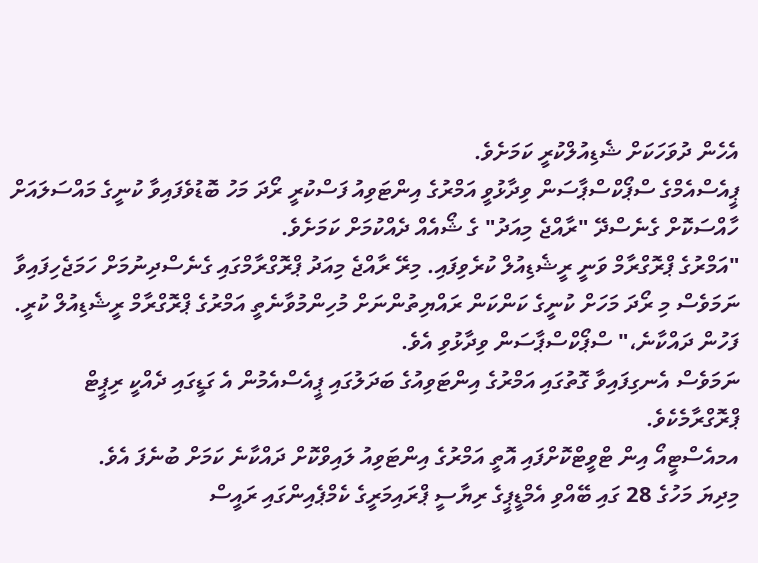އެހެން ދުވަހަކަށް ޝެޑިއުލްކުރީ ކަމަށެވެ.
ޕީއެސްއެމްގެ ސްޕޯކްސްޕާސަން ވިދާޅުވީ އަމްރުގެ އިންޓަވިއު ފަސްކުރީ ރޯދަ މަހު ބޮޑުވެފައިވާ ކުނީގެ މައްސަލައަށް ހާއްސަކޮށް ގެނެސްދޭ "ރާއްޖެ މިއަދު" ގެ ޝޯއެއް ދެއްކުމަށް ކަމަށެވެ.
"އަމްރުގެ ޕްރޮގްރާމް ވަނީ ރީޝެޑިއުލް ކުރެވިފައި. މިރޭ ރާއްޖެ މިއަދު ޕްރޮގްރާމްގައި ގެނެސްދިނުމަށް ހަމަޖެހިފައިވާ ނަމަވެސް މި ރޯދަ މަހަށް ކުނީގެ ކަންކަން ރައްޔިތުންނަށް މުހިންމުވާނެތީ އަމްރުގެ ޕްރޮގްރާމް ރީޝެޑިއުލް ކުރީ. ފަހުން ދައްކާނެ،" ސްޕޯކްސްޕާސަން ވިދާޅުވި އެވެ.
ނަމަވެސް އެނގިފައިވާ ގޮތުގައި އަމްރުގެ އިންޓަވިއުގެ ބަދަލުގައި ޕީއެސްއެމުން އެ ގަޑީގައި ދެއްކީ ރިޕީޓް ޕްރޮގްރާމެކެވެ.
އމއެސްޓީއޯ އިން ޓްވީޓްކޮށްފައި އޮތީ އަމްރުގެ އިންޓަވިއު ލައިވްކޮށް ދައްކާނެ ކަމަށް ބުނެފަ އެވެ.
މިދިޔަ މަހުގެ 28 ގައި ބޭއްވި އެމްޑީޕީގެ ރިޔާސީ ޕްރައިމަރީގެ ކެމްޕެއިންގައި ރައީސް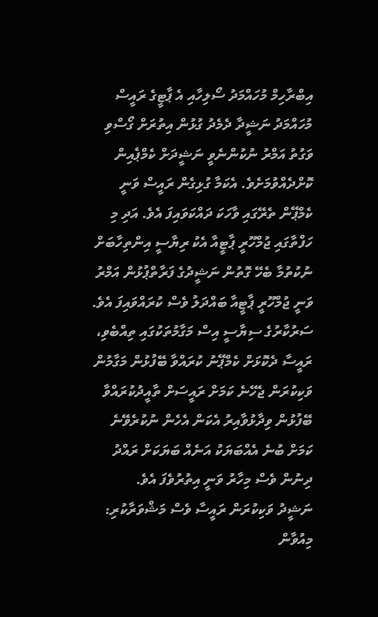އިބްރާހިމް މުހައްމަދު ސޯލިހާއި އެ ޕާޓީގެ ރައީސް މުހައްމަދު ނަޝީދާ ދެމެދު ގުޅުން އިތުރަށް ގޯސްވި ވަގުތު އަމްރު ނުކުންނެވީ ނަޝީދަށް ކެމްޕެއިން ކޮށްދެއްވުމަށެވެ. އެކަމާ ގުޅިގެން ރައީސް ވަނީ ކެމްޕޭން ތެރޭގައި ވާހަކަ ދައްކަވައިފަ އެވެ. އަދި މި ހަފްތާގައި ޖުމްހޫރީ ޕާޓީއާ އެކު ރިޔާސީ އިންތިހާބަށް ނުކުތުމާ ބެހޭ ގޮތުން ނަޝީދުގެ ފަރާތްޕުޅުން އަމްރު ވަނީ ޖުމްހޫރީ ޕާޓީއާ ބައްދަލު ވެސް ކުރައްވައިފަ އެވެ.
ސަރުކާރުގެ ސިޔާސީ އިސް މަގާމުތަކުގައި ތިއްބެވި، ރައީސާ ދެކޮޅަށް ކެމްޕޭނު ކުރައްވާ ބޭފުޅުން މަގާމުން ވަކިކުރަން ޖެހޭނެ ކަމަށް ރައީސަށް ތާއީދުކުރައްވާ ބޭފުޅުން ވިދާޅުވާއިރު އެކަން އެހެން ނުކުރެވޭނެ ކަމަށް ބުނެ އެއްބަޔަކު އަނެއް ބަޔަކަށް ރައްދު ދިނުން ވެސް މިހާރު ވަނީ އިތުރުވެފަ އެވެ.
ނަޝީދު ވަކިކުރަން ރައީސާ ވެސް މަޝްވަރާކުރި: މިއުވާން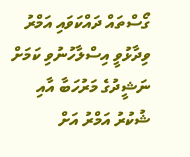ގޯސްތައް ދައްކަވައި އަމްރު ވިދާޅުވީ އިސްލާހުނުވި ކަމަށް
ނަޝީދުގެ މަރުހަބާ އާއި ޝުކުރު އަމްރު އަށް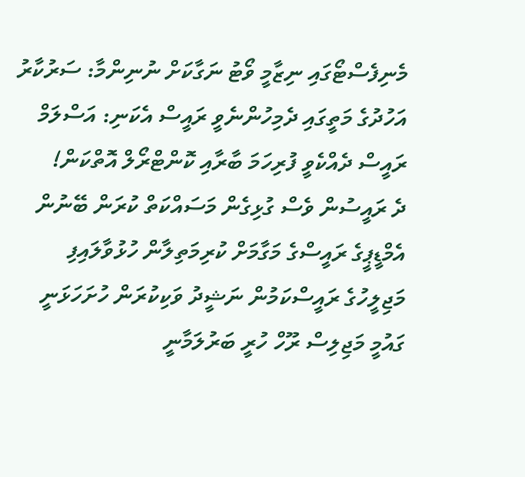މެނިފެސްޓޯގައި ނިޒާމީ ވޯޓު ނަގާކަށް ނުނިންމާ: ސަރުކާރު
އަހުދުގެ މަތީގައި ދެމިހުންނެވީ ރައީސް އެކަނި: އަސްލަމް
ރައީސް ދެއްކެވީ ފުރިހަމަ ބާރާއި ކޮންޓްރޯލް އޮތްކަން!
ދެ ރައީސުން ވެސް ގުޅިގެން މަސައްކަތް ކުރަން ބޭނުން
އެމްޑީޕީގެ ރައީސްގެ މަގާމަށް ކުރިމަތިލާން ހުޅުވާލައިފި
މަޖިލީހުގެ ރައީސްކަމުން ނަޝީދު ވަކިކުރަން ހުށަހަޅަނީ
ގައުމީ މަޖިލިސް ރޫހް ހުރީ ބަރުލަމާނީ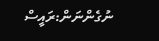ނުގެންނަން:ރައީސް